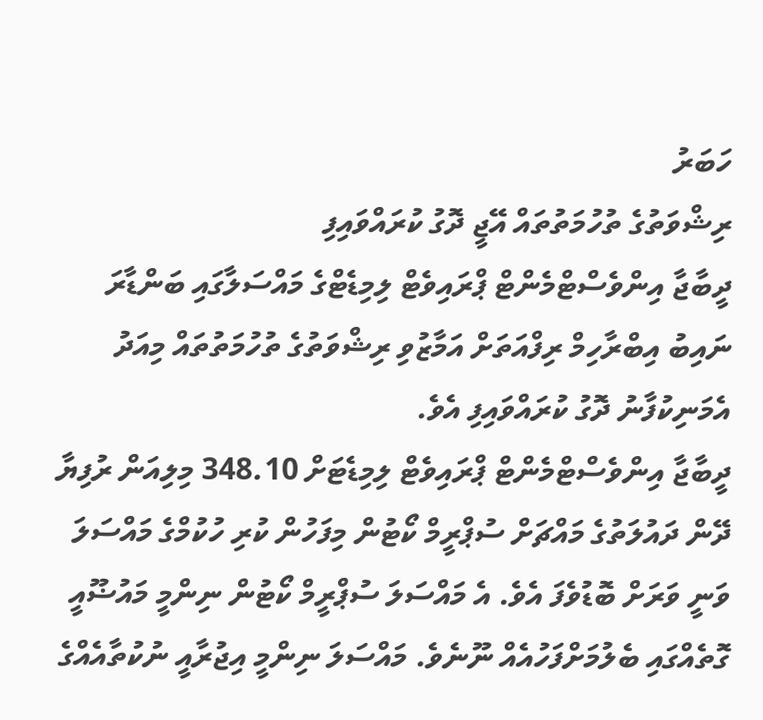ހަބަރު
ރިޝްވަތުގެ ތުހުމަތުތައް އޭޖީ ދޮގު ކުރައްވައިފި
ދީބާޖާ އިންވެސްޓްމެންޓް ޕްރައިވެޓް ލިމިޑެޓްގެ މައްސަލާގައި ބަންޑާރަ ނައިބު އިބްރާހިމް ރިފްއަތަށް އަމާޒުވި ރިޝްވަތުގެ ތުހުމަތުތައް މިއަދު އެމަނިކުފާނު ދޮގު ކުރައްވައިފި އެވެ.
ދީބާޖާ އިންވެސްޓްމެންޓް ޕްރައިވެޓް ލިމިޑެޓަށް 348.10 މިލިއަން ރުފިޔާ ދޭން ދައުލަތުގެ މައްޗަށް ސުޕްރީމް ކޯޓުން މިފަހުން ކުރި ހުކުމްގެ މައްސަލަ ވަނީ ވަރަށް ބޮޑުވެފަ އެވެ. އެ މައްސަލަ ސުޕްރީމް ކޯޓުން ނިންމީ މައުޟޫއީ ގޮތެއްގައި ބެލުމަށްފަހުއެއް ނޫނެވެ. މައްސަލަ ނިންމީ އިޖުރާއީ ނުކުތާއެއްގެ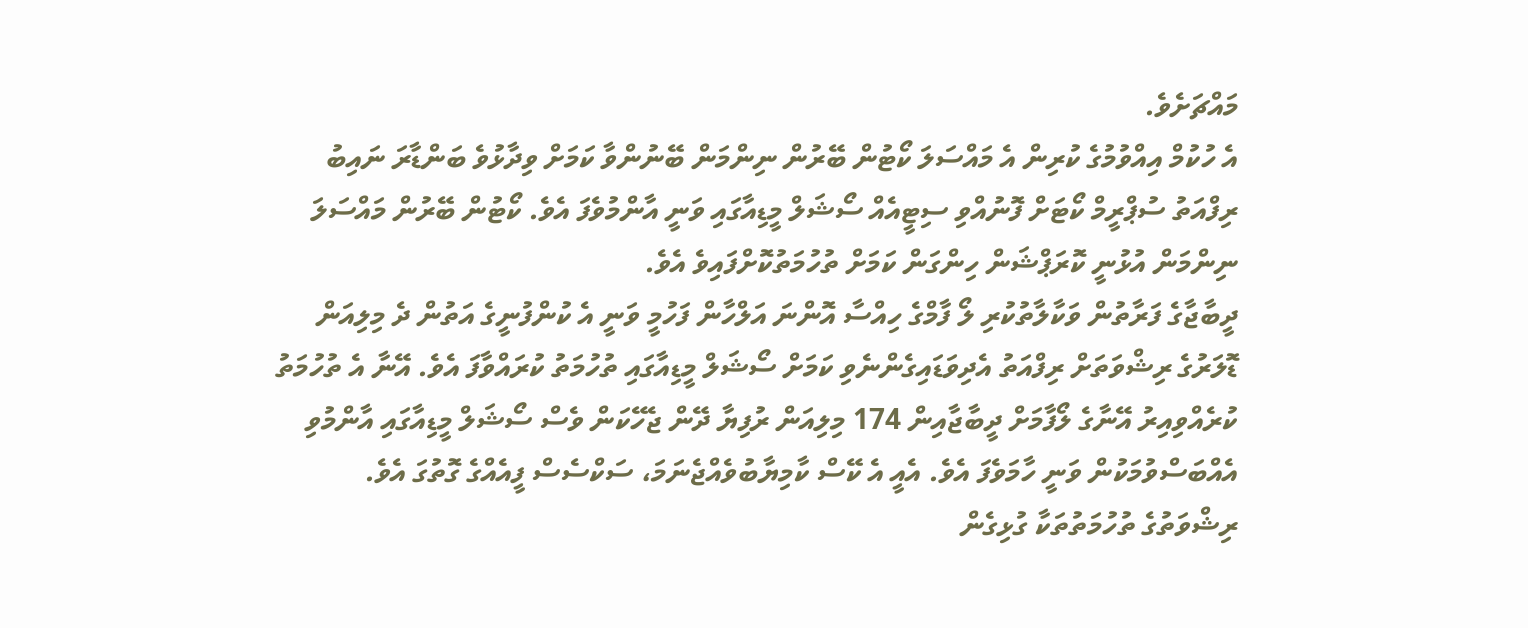މައްޗަށެވެ.
އެ ހުކުމް އިއްވުމުގެ ކުރިން އެ މައްސަލަ ކޯޓުން ބޭރުން ނިންމަން ބޭނުންވާ ކަމަށް ވިދާޅުވެ ބަންޑާރަ ނައިބު ރިފްއަތު ސުޕްރީމް ކޯޓަށް ފޮނުއްވި ސިޓީއެއް ސޯޝަލް މީޑިއާގައި ވަނީ އާންމުވެފަ އެވެ. ކޯޓުން ބޭރުން މައްސަލަ ނިންމަން އުޅުނީ ކޮރަޕްޝަން ހިންގަން ކަމަށް ތުހުމަތުކޮށްފައިވެ އެވެ.
ދީބާޖާގެ ފަރާތުން ވަކާލާތުކުރި ލޯ ފާމްގެ ހިއްސާ އޮންނަ އަލްހާން ފަހުމީ ވަނީ އެ ކުންފުނީގެ އަތުން ދެ މިލިއަން ޑޮލަރުގެ ރިޝްވަތަށް ރިފްއަތު އެދިވަޑައިގެންނެވި ކަމަށް ސޯޝަލް މީޑިއާގައި ތުހުމަތު ކުރައްވާފަ އެވެ. އޭނާ އެ ތުހުމަތު ކުރެއްވިއިރު އޭނާގެ ލޯފާމަށް ދީބާޖާއިން 174 މިލިއަން ރުފިޔާ ދޭން ޖެހޭކަން ވެސް ސޯޝަލް މީޑިއާގައި އާންމުވި އެއްބަސްވުމަކުން ވަނީ ހާމަވެފަ އެވެ. އެއީ އެ ކޭސް ކާމިޔާބުވެއްޖެނަމަ، ސަކްސެސް ފީއެއްގެ ގޮތުގަ އެވެ.
ރިޝްވަތުގެ ތުހުމަތުތަކާ ގުޅިގެން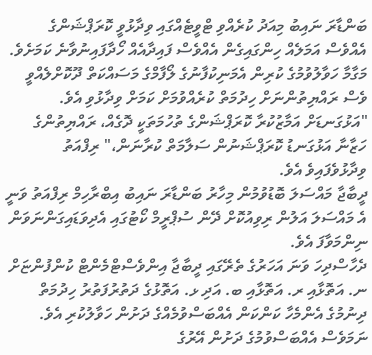ބަންޑާރަ ނައިބު މިއަދު ކުރެއްވި ޓްވީޓެއްގައި ވިދާޅުވީ ކޮރަޕްޝަންގެ އެއްވެސް އަމަލެއް ހިންގައިގެން އެއްވެސް ފައިދާއެއް ހޯދާފައިނުވާނެ ކަމަށެވެ. މަގާމާ ހަވާލުވުމުގެ ކުރިން އެމަނިކުފާނުގެ ލޯފާމްގެ މަސައްކަތް ދޫކޮށްލެއްވީ ވެސް ރައްޔިތުންނަށް ހިދުމަތް ކުރެއްވުމަށް ކަމަށް ވިދާޅުވި އެވެ.
"އަޅުގަނޑަށް އަމާޒުކުރާ ކޮރަޕްޝަންގެ ތުހުމަތަކީ ދޮގެއް، ރައްޔިތުންގެ ހަޒާނާ އަޅުގަނޑު ކޮރަޕްޝަނުން ސަލާމަތް ކުރާނަން،" ރިފްއަތު ވިދާޅުވެފައިވެ އެވެ.
ދީބާޖާ މައްސަލަ ބޮޑުވުމުން މިހާރު ބަންޑާރަ ނައިބު އިބްރާހިމް ރިފްއަތު ވަނީ އެ މައްސަލަ އަލުން ރިވިއުކޮށް ދޭން ސުޕްރީމް ކޯޓުގައި އެދިވަޑައިގަންނަވަން ނިންމަވާފަ އެވެ.
ދެހާސްދިހަ ވަނަ އަހަރުގެ ތެރޭގައި ދީބާޖާ އިންވެސްޓްމެންޓް ކުންފުންޏަށް ނ. އަތޮޅާއި ރ. އަތޮޅާއި ބ. އަދި ޅ. އަތޮޅުގެ ދަތުރުފަތުރު ހިދުމަތް ދިނުމުގެ އެންމެހާ ކަންކަން އެއްބަސްވުމެއްގެ ދަށުން ހަވާލުކުރި އެވެ. ނަމަވެސް އެއްބަސްވުމުގެ ދަށުން އޭރުގެ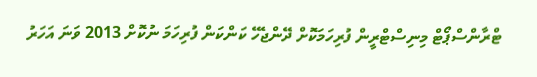ޓްރާންސްޕޯޓް މިނިސްޓްރީން ފުރިހަމަކޮށް ދޭންޖެހޭ ކަންކަން ފުރިހަމަ ނުކޮށް 2013 ވަނަ އަހަރު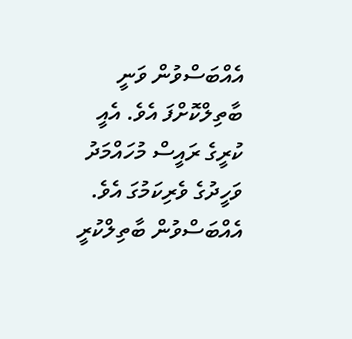އެއްބަސްވުން ވަނީ ބާތިލްކޮށްފަ އެވެ. އެއީ ކުރީގެ ރައީސް މުހައްމަދު ވަހީދުގެ ވެރިކަމުގަ އެވެ.
އެއްބަސްވުން ބާތިލްކުރީ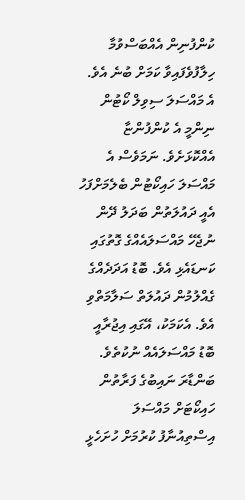ކުންފުނިން އެއްބަސްވުމާ ހިލާފުވެފައިވާ ކަމަށް ބުނެ އެވެ. އެ މައްސަލަ ސިވިލް ކޯޓުން ނިންމީ އެ ކުންފުންޏާ އެއްކޮޅަށެވެ. ނަމަވެސް އެ މައްސަލަ ހައިކޯޓުން ބެލެމަށްފަހު އެއީ ދައުލަތުން ބަދަލު ދޭން ނުޖެހޭ މައްސަލައެއްގެ ގޮތުގައި ކަނޑައެޅި އެވެ. ބޮޑު އަދަދެއްގެ ގެއްލުމުން ދައުލަތް ސަލާމަތްވި އެވެ. އެކަމަކު، އޭގައި އިޖުރާއީ ބޮޑު މައްސަލައެއް ނުކުތެވެ.
ބަންޑާރަ ނައިބުގެ ފަރާތުން ހައިކޯޓަށް މައްސަލަ އިސްތިއުނާފު ކުރުމަށް ހުށަހެޅީ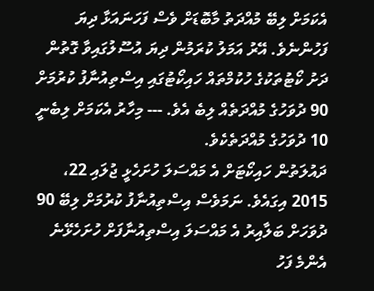އެކަމަށް ލިބޭ މުއްދަތު މާބޮޑަށް ވެސް ފަހަނައަޅާ ދިޔަ ފަހުންނެވެ. އޭރު އަމަލު ކުރަމުން ދިޔަ އުސޫލުގައިވާ ގޮތުން ދަށު ކޯޓުތަކުގެ ހުކުމްތައް ހައިކޯޓުގައި އިސްތިއުނާފު ކުރުމަށް 90 ދުވަހުގެ މުއްދަތެއް ލިބެ އެވެ. --- މިހާރު އެކަމަށް ލިބެނީ 10 ދުވަހުގެ މުއްދަތެކެވެ.
ދައުލަތުން ހައިކޯޓަށް އެ މައްސަލަ ހުށަހެޅީ ޖުލައި 22، 2015 އިގައެވެ. ނަމަވެސް އިސްތިއުނާފު ކުރުމަށް ލިބޭ 90 ދުވަހަށް ބަލާއިރު އެ މައްސަލަ އިސްތިއުނާފަށް ހުށަހެޅޭނެ އެންމެ ފަހު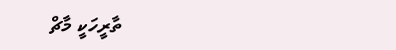ތާރީހަކީ މާޗް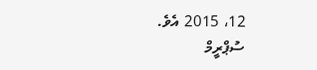12، 2015 އެވެ. ސުޕްރީމް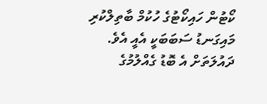ކޯޓުން ހައިކޯޓުގެ ހުކުމް ބާތިލްކުރި މައިގަނޑު ސަބަބަކީ އެއީ އެވެ. ދައުލަތަށް އެ ބޮޑު ގެއްލުމުގެ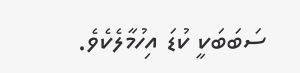ސަބަބަކީ ކުޑަ އިހުމާލެކެވެ.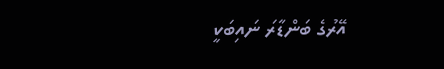އޭރުގެ ބަންޑާރަ ނައިބަކީ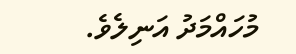މުހައްމަދު އަނިލެވެ.